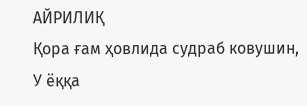АЙРИЛИҚ
Қора ғам ҳовлида судраб ковушин,
У ёққа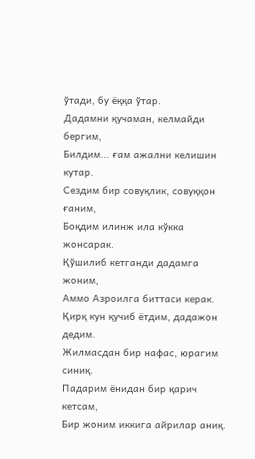ўтади, бу ёққа ўтар.
Дадамни қучаман, келмайди бергим,
Билдим... ғам ажални келишин кутар.
Сездим бир совуқлик, совуққон ғаним,
Боқдим илинж ила кўкка жонсарак.
Қўшилиб кетганди дадамга жоним,
Аммо Азроилга биттаси керак.
Қирқ кун қучиб ётдим, дадажон дедим.
Жилмасдан бир нафас, юрагим синиқ.
Падарим ёнидан бир қарич кетсам,
Бир жоним иккига айрилар аниқ.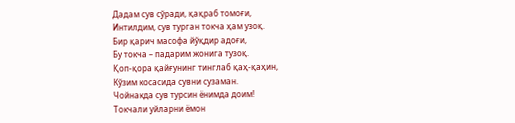Дадам сув сўради, қақраб томоғи,
Интилдим, сув турган токча ҳам узоқ.
Бир қарич масофа йўқдир адоғи,
Бу токча – падарим жонига тузоқ.
Қоп-қора қайғунинг тинглаб қаҳ-қаҳин,
Кўзим косасида сувни сузаман.
Чойнакда сув турсин ёнимда доим!
Токчали уйларни ёмон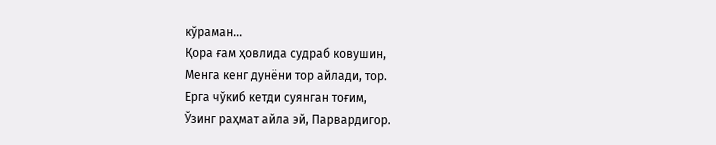кўраман...
Қора ғам ҳовлида судраб ковушин,
Менга кенг дунёни тор айлади, тор.
Ерга чўкиб кетди суянган тоғим,
Ўзинг раҳмат айла эй, Парвардигор.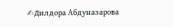✍Дилдора Абдуназарова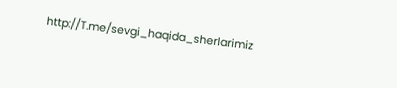http://T.me/sevgi_haqida_sherlarimiz